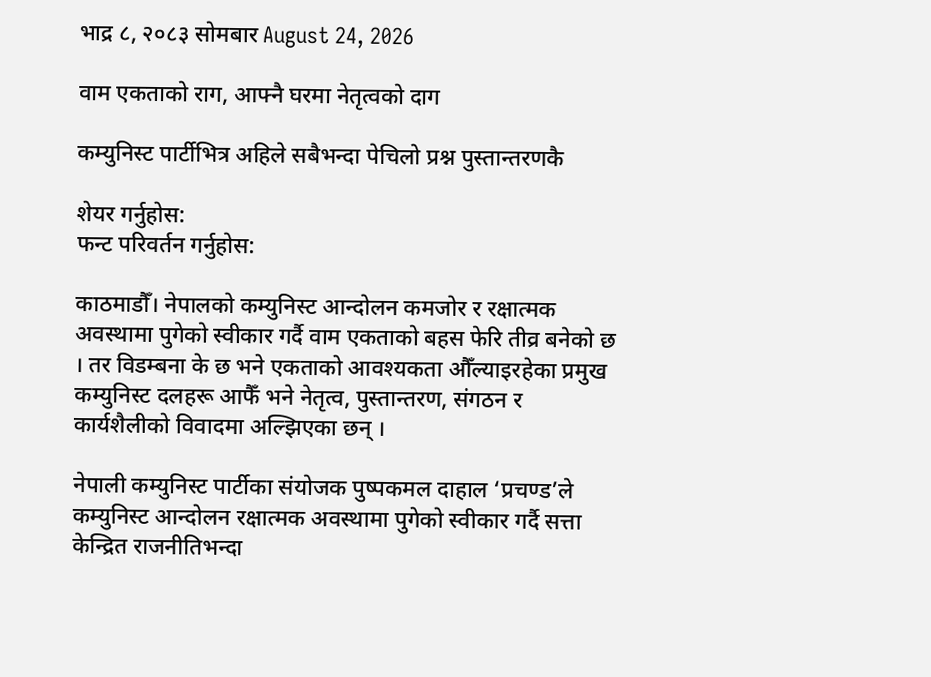भाद्र ८, २०८३ सोमबार August 24, 2026

वाम एकताको राग, आफ्नै घरमा नेतृत्वको दाग

कम्युनिस्ट पार्टीभित्र अहिले सबैभन्दा पेचिलो प्रश्न पुस्तान्तरणकै

शेयर गर्नुहोस:
फन्ट परिवर्तन गर्नुहोस:

काठमाडौँ। नेपालको कम्युनिस्ट आन्दोलन कमजोर र रक्षात्मक अवस्थामा पुगेको स्वीकार गर्दै वाम एकताको बहस फेरि तीव्र बनेको छ । तर विडम्बना के छ भने एकताको आवश्यकता औँल्याइरहेका प्रमुख कम्युनिस्ट दलहरू आफैँ भने नेतृत्व, पुस्तान्तरण, संगठन र कार्यशैलीको विवादमा अल्झिएका छन् ।

नेपाली कम्युनिस्ट पार्टीका संयोजक पुष्पकमल दाहाल ‘प्रचण्ड’ले कम्युनिस्ट आन्दोलन रक्षात्मक अवस्थामा पुगेको स्वीकार गर्दै सत्ता केन्द्रित राजनीतिभन्दा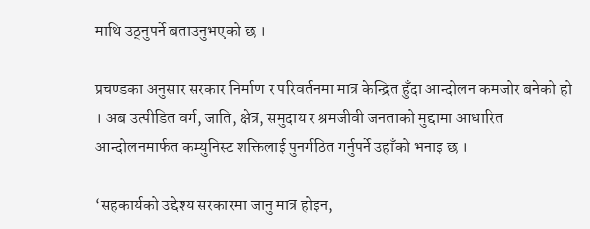माथि उठ्नुपर्ने बताउनुभएको छ ।

प्रचण्डका अनुसार सरकार निर्माण र परिवर्तनमा मात्र केन्द्रित हुँदा आन्दोलन कमजोर बनेको हो । अब उत्पीडित वर्ग, जाति, क्षेत्र, समुदाय र श्रमजीवी जनताको मुद्दामा आधारित आन्दोलनमार्फत कम्युनिस्ट शक्तिलाई पुनर्गठित गर्नुपर्ने उहाँको भनाइ छ ।

‘सहकार्यको उद्देश्य सरकारमा जानु मात्र होइन,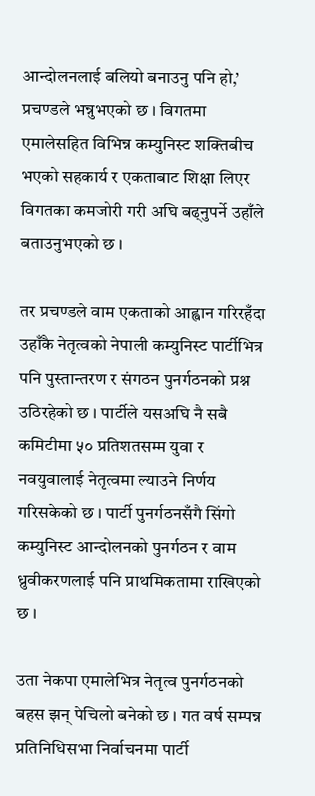आन्दोलनलाई बलियो बनाउनु पनि हो,’ प्रचण्डले भन्नुभएको छ । विगतमा एमालेसहित विभिन्न कम्युनिस्ट शक्तिबीच भएको सहकार्य र एकताबाट शिक्षा लिएर विगतका कमजोरी गरी अघि बढ्नुपर्ने उहाँले बताउनुभएको छ ।

तर प्रचण्डले वाम एकताको आह्वान गरिरहँदा उहाँकै नेतृत्वको नेपाली कम्युनिस्ट पार्टीभित्र पनि पुस्तान्तरण र संगठन पुनर्गठनको प्रश्न उठिरहेको छ । पार्टीले यसअघि नै सबै कमिटीमा ५० प्रतिशतसम्म युवा र नवयुवालाई नेतृत्वमा ल्याउने निर्णय गरिसकेको छ । पार्टी पुनर्गठनसँगै सिंगो कम्युनिस्ट आन्दोलनको पुनर्गठन र वाम ध्रुवीकरणलाई पनि प्राथमिकतामा राखिएको छ ।

उता नेकपा एमालेभित्र नेतृत्व पुनर्गठनको बहस झन् पेचिलो बनेको छ । गत वर्ष सम्पन्न प्रतिनिधिसभा निर्वाचनमा पार्टी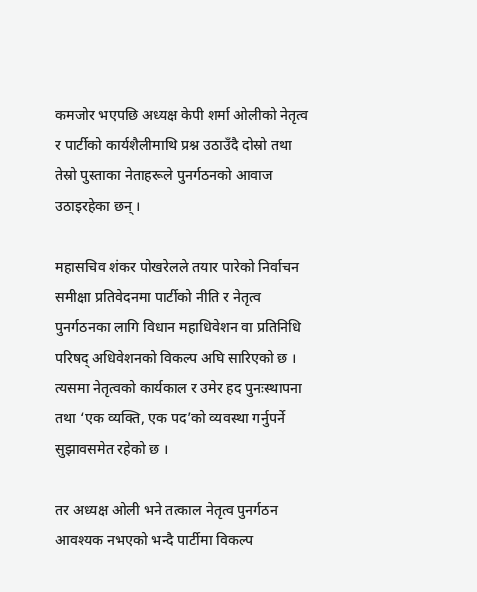कमजोर भएपछि अध्यक्ष केपी शर्मा ओलीको नेतृत्व र पार्टीको कार्यशैलीमाथि प्रश्न उठाउँदै दोस्रो तथा तेस्रो पुस्ताका नेताहरूले पुनर्गठनको आवाज उठाइरहेका छन् ।

महासचिव शंकर पोखरेलले तयार पारेको निर्वाचन समीक्षा प्रतिवेदनमा पार्टीको नीति र नेतृत्व पुनर्गठनका लागि विधान महाधिवेशन वा प्रतिनिधि परिषद् अधिवेशनको विकल्प अघि सारिएको छ । त्यसमा नेतृत्वको कार्यकाल र उमेर हद पुनःस्थापना तथा ‘एक व्यक्ति, एक पद’को व्यवस्था गर्नुपर्ने सुझावसमेत रहेको छ ।

तर अध्यक्ष ओली भने तत्काल नेतृत्व पुनर्गठन आवश्यक नभएको भन्दै पार्टीमा विकल्प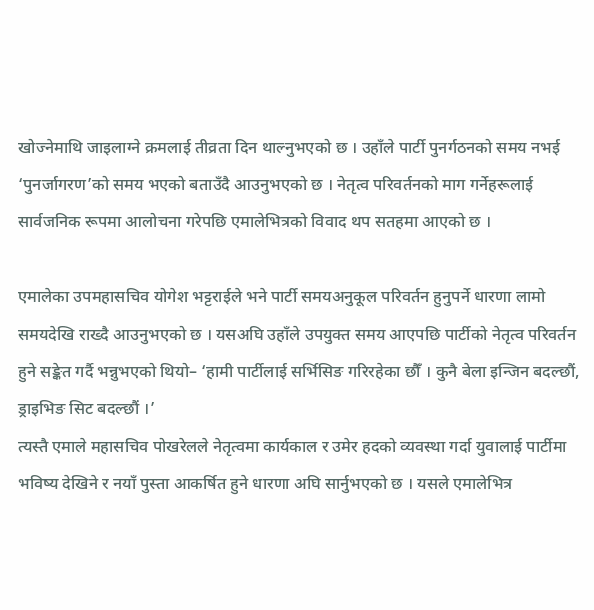खोज्नेमाथि जाइलाग्ने क्रमलाई तीव्रता दिन थाल्नुभएको छ । उहाँले पार्टी पुनर्गठनको समय नभई ‘पुनर्जागरण’को समय भएको बताउँदै आउनुभएको छ । नेतृत्व परिवर्तनको माग गर्नेहरूलाई सार्वजनिक रूपमा आलोचना गरेपछि एमालेभित्रको विवाद थप सतहमा आएको छ ।

एमालेका उपमहासचिव योगेश भट्टराईले भने पार्टी समयअनुकूल परिवर्तन हुनुपर्ने धारणा लामो समयदेखि राख्दै आउनुभएको छ । यसअघि उहाँले उपयुक्त समय आएपछि पार्टीको नेतृत्व परिवर्तन हुने सङ्केत गर्दै भन्नुभएको थियो– ‘हामी पार्टीलाई सर्भिसिङ गरिरहेका छौँ । कुनै बेला इन्जिन बदल्छौं, ड्राइभिङ सिट बदल्छौं ।’
त्यस्तै एमाले महासचिव पोखरेलले नेतृत्वमा कार्यकाल र उमेर हदको व्यवस्था गर्दा युवालाई पार्टीमा भविष्य देखिने र नयाँ पुस्ता आकर्षित हुने धारणा अघि सार्नुभएको छ । यसले एमालेभित्र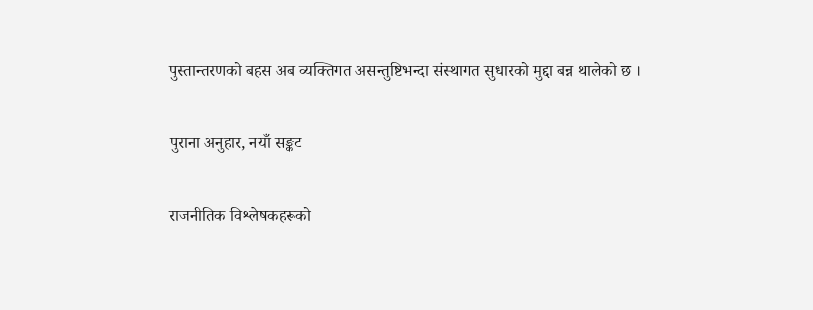पुस्तान्तरणको बहस अब व्यक्तिगत असन्तुष्टिभन्दा संस्थागत सुधारको मुद्दा बन्न थालेको छ ।

पुराना अनुहार, नयाँ सङ्कट

राजनीतिक विश्लेषकहरूको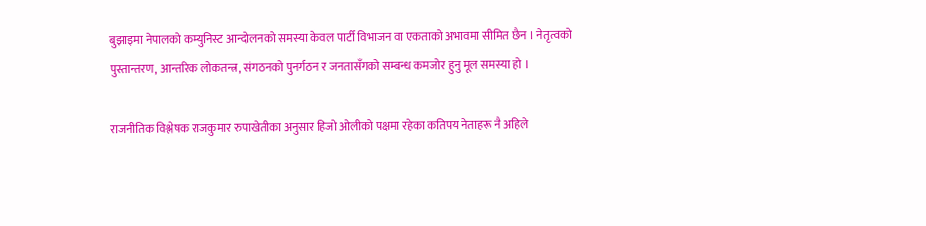बुझाइमा नेपालको कम्युनिस्ट आन्दोलनको समस्या केवल पार्टी विभाजन वा एकताको अभावमा सीमित छैन । नेतृत्वको पुस्तान्तरण, आन्तरिक लोकतन्त्र, संगठनको पुनर्गठन र जनतासँगको सम्बन्ध कमजोर हुनु मूल समस्या हो ।

राजनीतिक विश्लेषक राजकुमार रुपाखेतीका अनुसार हिजो ओलीको पक्षमा रहेका कतिपय नेताहरू नै अहिले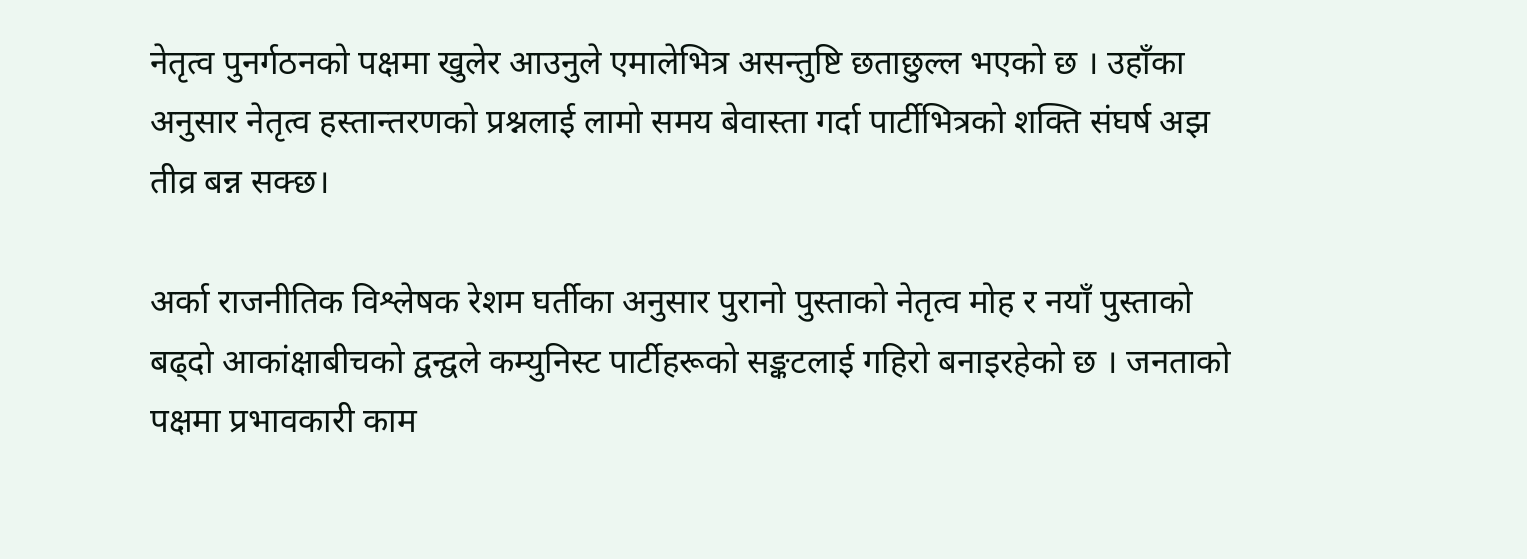नेतृत्व पुनर्गठनको पक्षमा खुलेर आउनुले एमालेभित्र असन्तुष्टि छताछुल्ल भएको छ । उहाँका अनुसार नेतृत्व हस्तान्तरणको प्रश्नलाई लामो समय बेवास्ता गर्दा पार्टीभित्रको शक्ति संघर्ष अझ तीव्र बन्न सक्छ।

अर्का राजनीतिक विश्लेषक रेशम घर्तीका अनुसार पुरानो पुस्ताको नेतृत्व मोह र नयाँ पुस्ताको बढ्दो आकांक्षाबीचको द्वन्द्वले कम्युनिस्ट पार्टीहरूको सङ्कटलाई गहिरो बनाइरहेको छ । जनताको पक्षमा प्रभावकारी काम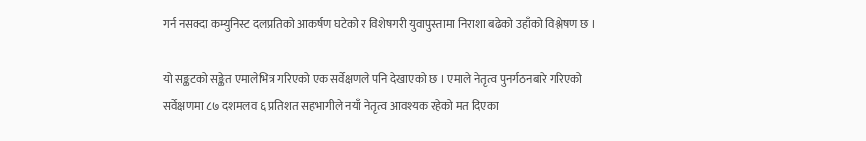गर्न नसक्दा कम्युनिस्ट दलप्रतिको आकर्षण घटेको र विशेषगरी युवापुस्तामा निराशा बढेको उहाँको विश्लेषण छ ।

यो सङ्कटको सङ्केत एमालेभित्र गरिएको एक सर्वेक्षणले पनि देखाएको छ । एमाले नेतृत्व पुनर्गठनबारे गरिएको सर्वेक्षणमा ८७ दशमलव ६ प्रतिशत सहभागीले नयाँ नेतृत्व आवश्यक रहेको मत दिएका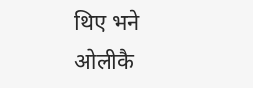थिए भने ओलीकै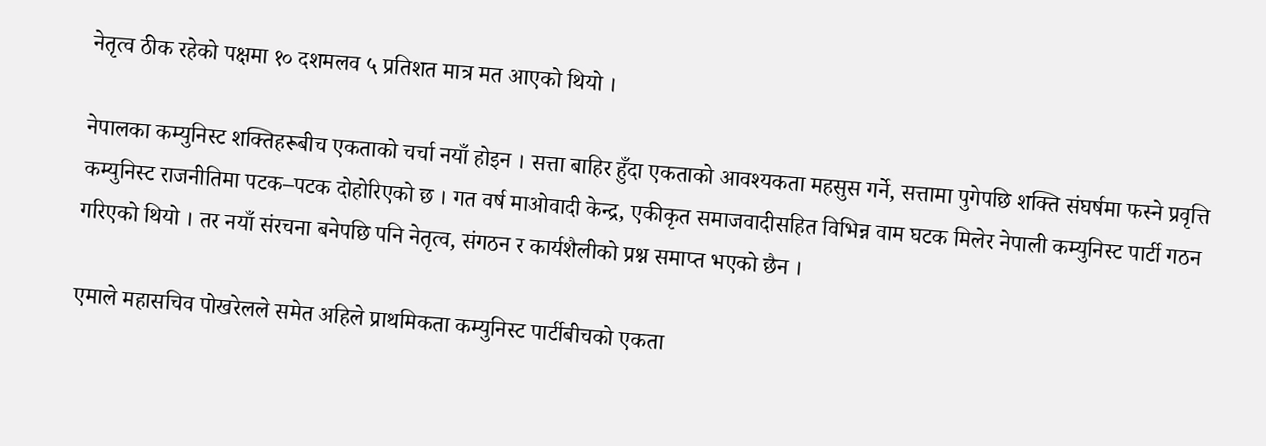नेतृत्व ठीक रहेको पक्षमा १० दशमलव ५ प्रतिशत मात्र मत आएको थियो ।

नेपालका कम्युनिस्ट शक्तिहरूबीच एकताको चर्चा नयाँ होइन । सत्ता बाहिर हुँदा एकताको आवश्यकता महसुस गर्ने, सत्तामा पुगेपछि शक्ति संघर्षमा फस्ने प्रवृत्ति कम्युनिस्ट राजनीतिमा पटक–पटक दोहोरिएको छ । गत वर्ष माओवादी केन्द्र, एकीकृत समाजवादीसहित विभिन्न वाम घटक मिलेर नेपाली कम्युनिस्ट पार्टी गठन गरिएको थियो । तर नयाँ संरचना बनेपछि पनि नेतृत्व, संगठन र कार्यशैलीको प्रश्न समाप्त भएको छैन ।

एमाले महासचिव पोखरेलले समेत अहिले प्राथमिकता कम्युनिस्ट पार्टीबीचको एकता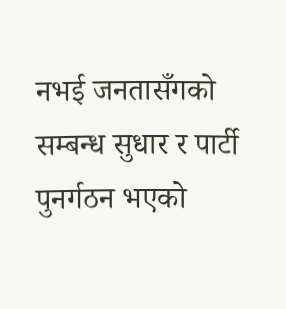नभई जनतासँगको सम्बन्ध सुधार र पार्टी पुनर्गठन भएको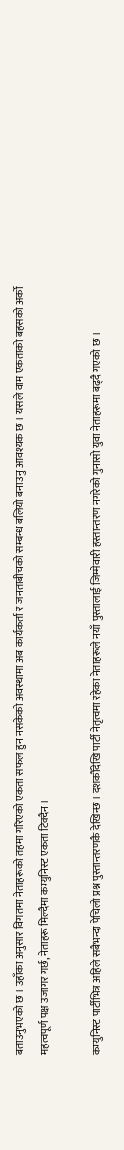बताउनुभएको छ । उहाँका अनुसार विगतमा नेताहरूको तहमा गरिएको एकता सफल हुन नसकेको अवस्थामा अब कार्यकर्ता र जनताबीचको सम्बन्ध बलियो बनाउनु आवश्यक छ । यसले वाम एकताको बहसको अर्को महत्वपूर्ण पक्ष उजागर गर्छ, नेताहरू मिल्दैमा कम्युनिस्ट एकता टिक्दैन ।

कम्युनिस्ट पार्टीभित्र अहिले सबैभन्दा पेचिलो प्रश्न पुस्तान्तरणकै देखिन्छ । दशकौँदेखि पार्टी नेतृत्वमा रहेका नेताहरूले नयाँ पुस्तालाई जिम्मेवारी हस्तान्तरण नगरेको गुनासो युवा नेताहरूमा बढ्दै गएको छ ।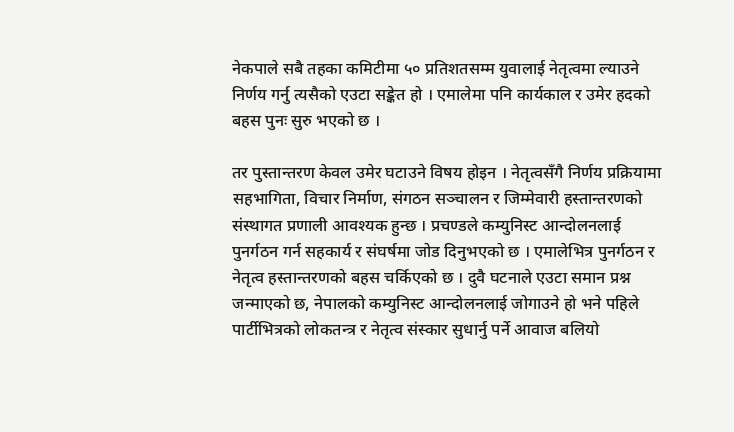नेकपाले सबै तहका कमिटीमा ५० प्रतिशतसम्म युवालाई नेतृत्वमा ल्याउने निर्णय गर्नु त्यसैको एउटा सङ्केत हो । एमालेमा पनि कार्यकाल र उमेर हदको बहस पुनः सुरु भएको छ ।

तर पुस्तान्तरण केवल उमेर घटाउने विषय होइन । नेतृत्वसँगै निर्णय प्रक्रियामा सहभागिता, विचार निर्माण, संगठन सञ्चालन र जिम्मेवारी हस्तान्तरणको संस्थागत प्रणाली आवश्यक हुन्छ । प्रचण्डले कम्युनिस्ट आन्दोलनलाई पुनर्गठन गर्न सहकार्य र संघर्षमा जोड दिनुभएको छ । एमालेभित्र पुनर्गठन र नेतृत्व हस्तान्तरणको बहस चर्किएको छ । दुवै घटनाले एउटा समान प्रश्न जन्माएको छ, नेपालको कम्युनिस्ट आन्दोलनलाई जोगाउने हो भने पहिले पार्टीभित्रको लोकतन्त्र र नेतृत्व संस्कार सुधार्नु पर्ने आवाज बलियो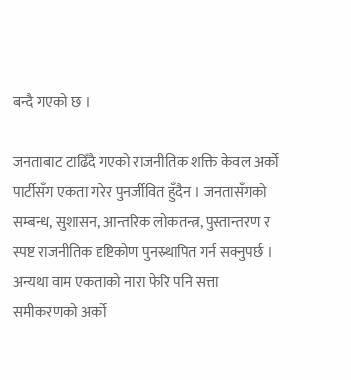बन्दै गएको छ ।

जनताबाट टाढिँदै गएको राजनीतिक शक्ति केवल अर्को पार्टीसँग एकता गरेर पुनर्जीवित हुँदैन । जनतासँगको सम्बन्ध, सुशासन, आन्तरिक लोकतन्त्र, पुस्तान्तरण र स्पष्ट राजनीतिक दृष्टिकोण पुनस्र्थापित गर्न सक्नुपर्छ । अन्यथा वाम एकताको नारा फेरि पनि सत्ता समीकरणको अर्को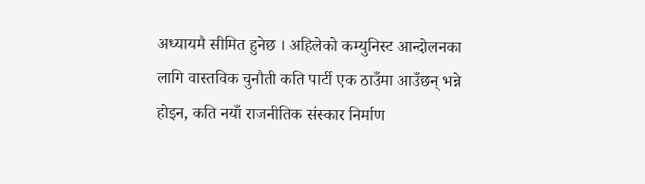अध्यायमै सीमित हुनेछ । अहिलेको कम्युनिस्ट आन्दोलनका लागि वास्तविक चुनौती कति पार्टी एक ठाउँमा आउँछन् भन्ने होइन, कति नयाँ राजनीतिक संस्कार निर्माण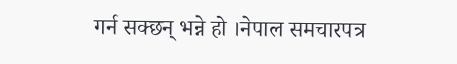गर्न सक्छन् भन्ने हो ।नेपाल समचारपत्र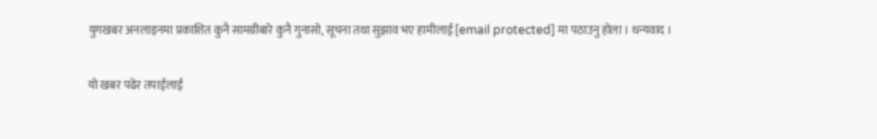युगखबर अनलाइनमा प्रकाशित कुनै सामग्रीबारे कुनै गुनासो, सूचना तथा सुझाव भए हामीलाई [email protected] मा पठाउनु होला । धन्यवाद ।

यो खबर पढेर तपाईलाई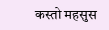कस्तो महसुस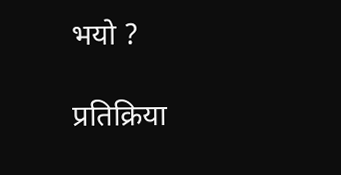भयो ?

प्रतिक्रिया